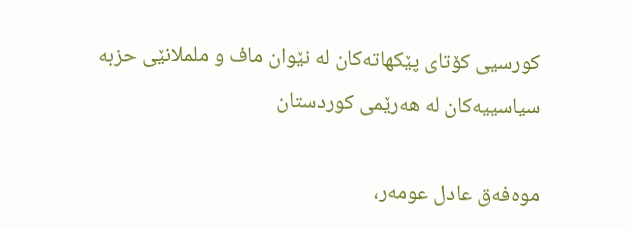کورسیی کۆتای پێکهاتەکان لە نێوان ماف و ململانێی حزبه‌ سیاسییەکان لە هەرێمی کوردستان

موەفەق عادل عومەر،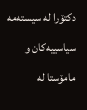دكتۆرا له‌ سیسته‌مه‌ سیاسییه‌كان و مامۆستا له‌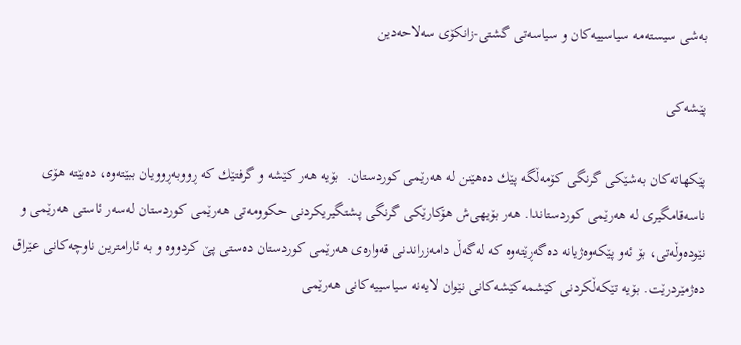به‌شی سیسته‌مه‌ سیاسییه‌كان و سیاسه‌تی گشتی-زانكۆی سه‌لاحه‌دین

پێشه‌كی

پێكهاته‌كان به‌شێكی گرنگی كۆمه‌ڵگه‌ پێك ده‌هێنن له‌ هه‌رێمی كوردستان.  بۆیه‌ هه‌ر كێشه‌ و گرفتێك كه‌ ڕووبه‌ڕوویان ببێته‌وه‌، ده‌بێته‌ هۆی ناسه‌قامگیری له‌ هه‌رێمی كوردستاندا. هه‌ر بۆیهی‌ش هۆكارێكی گرنگی پشتگیریكردنی حكوومه‌تی هه‌رێمی كوردستان له‌سه‌ر ئاستی هه‌رێمی و نێوده‌وڵه‌تی، بۆ ئه‌و پێكه‌وەژیانه‌ ده‌گه‌ڕێته‌وه‌ كه‌ له‌گه‌ڵ دامه‌زراندنی قه‌واره‌ی هه‌رێمی كوردستان ده‌ستی پێ كردووه‌ و به‌ ئارامترین ناوچه‌كانی عێراق ده‌ژمێردرێت. بۆیه‌ تێكه‌ڵكردنی كێشمه‌كێشه‌كانی نێوان لایه‌نه‌ سیاسییه‌كانی هه‌رێمی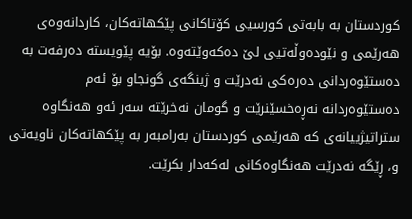كوردستان به‌ بابه‌تی كورسیی كۆتاكانی پێكهاته‌كان، كاردانه‌وه‌ی هه‌رێمی و نێوده‌وڵه‌تیی لێ ده‌كه‌وێته‌وه‌. بۆیه‌ پێویسته‌ ده‌رفه‌ت به‌ ده‌ستێوه‌ردانی ده‌ره‌كی نه‌درێت و ژینگه‌ی گونجاو بۆ ئه‌م ده‌ستێوه‌ردانه‌ نه‌ڕه‌خسێنرێت و گومان نه‌خرێته‌ سه‌ر ئه‌و هه‌نگاوه‌ ستراتیژییانه‌ی كه‌ هه‌رێمی كوردستان به‌رامبه‌ر به‌ پێكهاته‌كان ناویه‌تی و، ڕێگه‌ نەدرێت هه‌نگاوه‌كانی له‌كه‌دار بكرێت.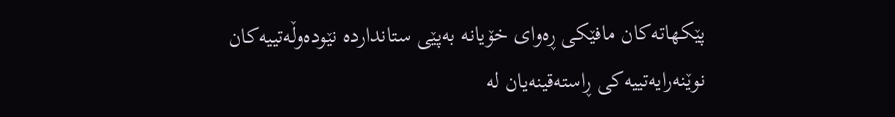پێكهاته‌كان مافێكی ڕه‌وای خۆیانه‌ به‌پێی ستاندارده‌ نێوده‌وڵه‌تییه‌كان نوێنه‌رایه‌تییه‌كی ڕاسته‌قینه‌یان له‌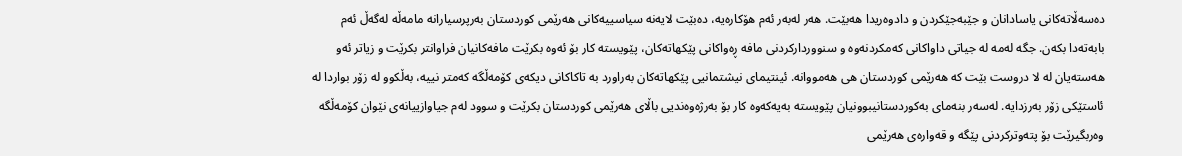ده‌سه‌ڵاته‌كانی یاسادانان و جێبه‌جێكردن و دادوه‌ریدا هه‌بێت. هه‌ر له‌به‌ر ئه‌م هۆكاره‌یه‌، ده‌بێت لایه‌نه‌ سیاسییه‌كانی هه‌رێمی كوردستان به‌رپرسیارانه‌ مامه‌ڵه‌ له‌گه‌ڵ ئه‌م بابه‌ته‌دا بكه‌ن. جگه‌ له‌مه‌ له‌ جیاتی داواكانی كه‌مكردنه‌وه‌ و سنوورداركردنی مافه‌ ڕه‌واكانی پێكهاته‌كان، پێویسته‌ كار بۆ ئه‌وه‌ بكرێت مافه‌كانیان فراوانتر بكرێت و زیاتر ئه‌و هه‌سته‌یان له‌ لا دروست بێت كه‌ هه‌رێمی كوردستان هی هه‌مووانه‌. ئینتیمای نیشتمانیی پێكهاته‌كان به‌راورد به‌ تاكاكانی دیكه‌ی كۆمه‌ڵگه‌ كه‌متر نییه‌، به‌ڵكوو له‌ زۆر بواردا له‌ ئاستێكی زۆر به‌رزدایه‌. له‌سه‌ر بنه‌مای به‌كوردستانیبوونیان پێویسته‌ به‌یه‌كه‌وه‌ كار بۆ به‌رژه‌وه‌ندیی باڵای هه‌رێمی كوردستان بكرێت و سوود له‌م جیاوازییانه‌ی نێوان كۆمه‌ڵگه وه‌ربگیرێت بۆ پتەوتركردنی پێگه‌ و قه‌واره‌ی هه‌رێمی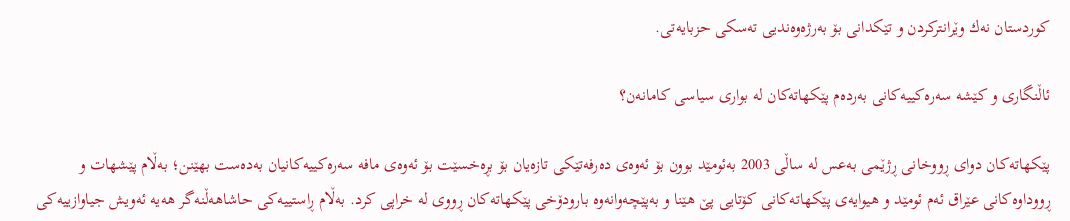كوردستان نه‌ك وێرانتركردن و تێكدانی بۆ به‌رژه‌وه‌ندیی ته‌سكی حزبایه‌تی.

ئاڵنگاری و کێشە سەره‌کییه‌كانی بەردەم پێکهاتەکان لە بواری سیاسی کامانەن؟

پێكهاته‌كان دوای ڕووخانی ڕژێمی به‌عس له‌ ساڵی 2003 به‌ئومێد بوون بۆ ئه‌وه‌ی ده‌رفه‌تێكی تازه‌یان بۆ بڕه‌خسێت بۆ ئه‌وه‌ی مافه‌ سه‌ره‌كییه‌كانیان به‌ده‌ست بهێنن؛ به‌ڵام پێشهات و ڕووداوه‌كانی عێراق ئه‌م ئومێد و هیوایه‌ی پێكهاته‌كانی كۆتایی پێ هێنا و به‌پێچه‌وانه‌وه‌ بارودۆخی پێكهاته‌كان ڕووی له‌ خراپی كرد. به‌ڵام ڕاستییه‌كی حاشاهه‌ڵنه‌گر هه‌یه‌ ئه‌ویش جیاوازییه‌كی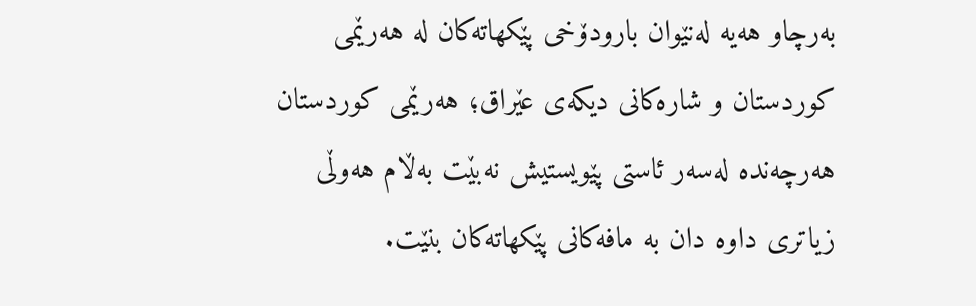به‌رچاو هه‌یه‌ له‌نێوان بارودۆخی پێكهاته‌كان له‌ هه‌رێمی كوردستان و شاره‌كانی دیكه‌ی عێراق؛ هه‌رێمی كوردستان هه‌رچه‌نده‌ له‌سه‌ر ئاستی پێویستیش نه‌بێت به‌ڵام هه‌وڵی زیاتری داوه‌ دان به‌ مافه‌كانی پێكهاته‌كان بنێت.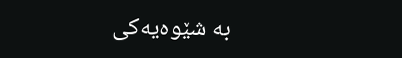به‌ شێوه‌یه‌كی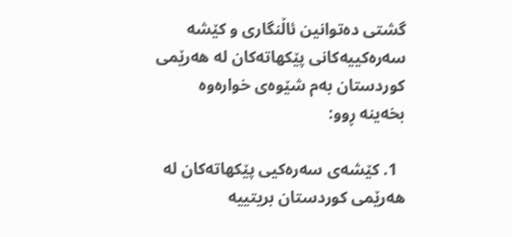گشتی ده‌توانین ئاڵنگاری و كێشه‌ سه‌ره‌كییه‌كانی پێكهاته‌كان له‌ هه‌رێمی كوردستان به‌م شێوه‌ی خواره‌وه‌ بخه‌ینه ‌ڕوو:

  1. كێشه‌ی سه‌ره‌كیی پێكهاته‌كان له‌ هه‌رێمی كوردستان بریتییه‌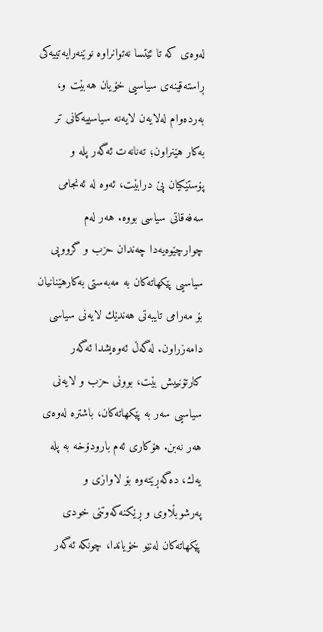له‌وه‌ی كه‌ تا ئێتسا نه‌توانراوه‌ نوێنه‌رایه‌تییه‌كی ڕاسته‌قینه‌ی سیاسیی خۆیان هه‌بێت و، به‌رده‌وام له‌لایه‌ن لایه‌نه‌ سیاسییه‌كانی تر به‌كار هێنراون؛ ته‌نانه‌ت ئه‌گه‌ر پله‌ و پۆستێكیان پێ درابێت، ئه‌وه‌ له‌ ئه‌نجامی سه‌فه‌قاتی سیاسی بووه‌. هه‌ر له‌م چوارچێوه‌یه‌دا چه‌ندان حزب و گرووپی سیاسیی پێكهاته‌كان به‌ مه‌به‌ستی به‌كارهێنانیان بۆ مه‌رامی تایبه‌تی هه‌ندێك لایه‌نی سیاسی دامه‌زراون. له‌گه‌ڵ ئه‌وه‌یشدا ئه‌گه‌ر كارتۆنییش بێت، بوونی حزب و لایه‌نی سیاسیی سه‌ر به‌ پێكهاته‌كان، باشتره‌ له‌وه‌ی هه‌ر نه‌بن. هۆكاری ئه‌م بارودۆخه‌ به‌ پله‌ یه‌ك، ده‌گه‌ڕێته‌وه‌ بۆ لاوازی و په‌رشوبڵاوی و ڕێكنه‌كه‌وتنی خودی پێكهاته‌كان له‌نێو خۆیاندا، چونكه‌ ئه‌گه‌ر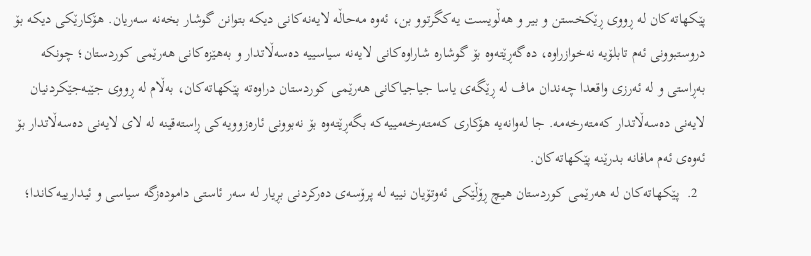پێكهاته‌كان له ڕووی ڕێكخستن و بیر و هه‌ڵویست یه‌كگرتوو بن، ئه‌وه‌ مه‌حاڵه‌ لایه‌نه‌كانی دیكه‌ بتوانن گوشار بخه‌نه‌ سه‌ریان. هۆكارێكی دیكه‌ بۆ دروستبوونی ئه‌م تابلۆیه‌ نه‌خوازراوه‌، ده‌گه‌ڕێته‌وه‌ بۆ گوشاره‌ شاراوه‌كانی لایه‌نه‌ سیاسییه‌ ده‌سه‌ڵاتدار و به‌هێزه‌كانی هه‌رێمی كوردستان؛ چونكه‌ به‌ڕاستی و له‌ ئه‌رزی واقعدا چه‌ندان ماف له ڕێگه‌ی یاسا جیاجیاكانی هه‌رێمی كوردستان دراوه‌ته‌ پێكهاته‌كان، به‌ڵام له ڕووی جێبه‌جێكردنیان‌ لایه‌نی ده‌سه‌ڵاتدار كه‌مته‌رخه‌مه‌. جا له‌وانه‌یه‌ هۆكاری كه‌مته‌رخه‌مییه‌كه‌ بگه‌ڕێته‌وه‌ بۆ نه‌بوونی ئاره‌زوویه‌كی ڕاسته‌قینه‌ له‌ لای لایه‌نی ده‌سه‌ڵاتدار بۆ ئه‌وه‌ی ئه‌م مافانه‌ بدرێنه‌ پێكهاته‌كان.
  2.  پێكهاته‌كان له‌ هه‌رێمی كوردستان هیچ ڕۆڵێكی ئه‌وتۆیان نییه‌ له‌ پرۆسه‌ی ده‌ركردنی بڕیار له‌ سه‌ر ئاستی داموده‌زگه‌ سیاسی و ئیدارییه‌كاندا؛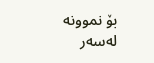بۆ نموونه‌ له‌سه‌ر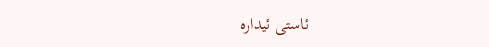ئاستی ئیداره‌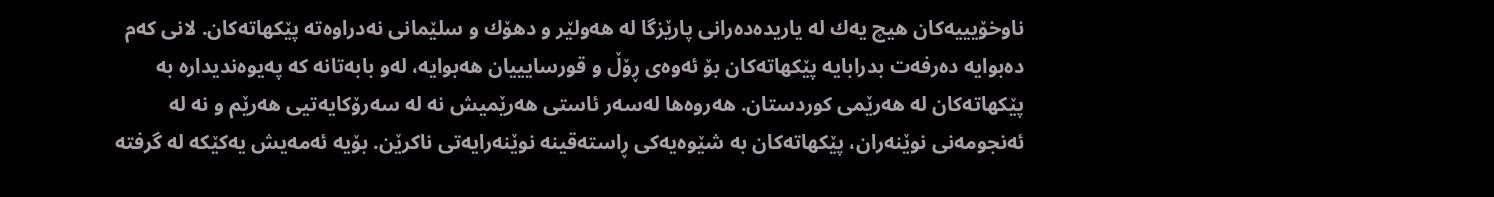ناوخۆیییه‌كان هیچ یه‌ك له‌ یاریده‌ده‌رانی پارێزگا له‌ هه‌ولێر و دهۆك و سلێمانی نه‌دراوه‌ته‌ پێكهاته‌كان. لانی كه‌م ده‌بوایه‌ ده‌رفه‌ت بدرابایه‌ پێكهاته‌كان بۆ ئه‌وه‌ی ڕۆڵ و قورسایییان هه‌بوایه،‌ له‌و بابه‌تانه‌ كه‌ په‌یوه‌ندیداره‌ به‌ پێكهاته‌كان له‌ هه‌رێمی كوردستان. هه‌روه‌ها له‌سه‌ر ئاستی هه‌رێمیش نه‌ له‌ سه‌رۆكایه‌تیی هه‌رێم و نه‌ له‌ ئه‌نجومه‌نی نوێنه‌ران، پێكهاته‌كان به‌ شێوه‌یه‌كی ڕاسته‌قینه‌ نوێنه‌رایه‌تی ناكرێن. بۆیه‌ ئه‌مه‌یش یه‌كێكه‌ له‌ گرفته‌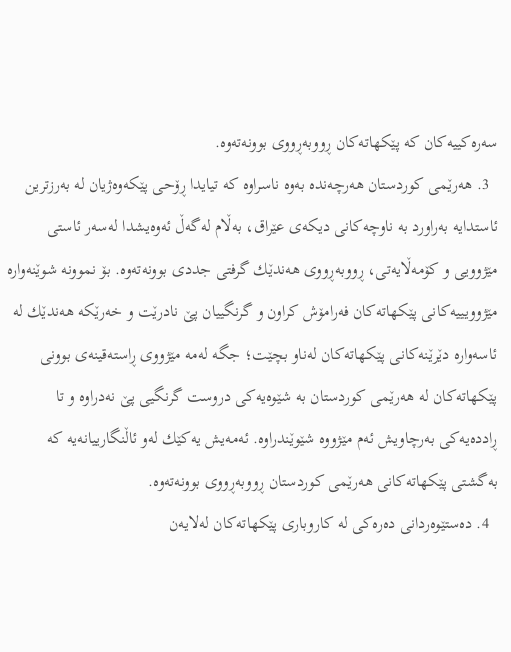سه‌ره‌كییه‌كان كه‌ پێكهاته‌كان ڕووبه‌ڕووی بوونه‌ته‌وه‌.
  3. هه‌رێمی كوردستان هه‌رچه‌نده‌ به‌وه‌ ناسراوه‌ كه‌ تیایدا ڕۆحی پێكه‌وه‌ژیان له‌ به‌رزترین ئاستدایه‌ به‌راورد به‌ ناوچه‌كانی دیكه‌ی عێراق، به‌ڵام له‌گه‌ڵ ئه‌وه‌یشدا له‌سه‌ر ئاستی مێژوویی و كۆمه‌ڵایه‌تی، ڕووبه‌ڕووی هه‌ندێك گرفتی جددی بوونه‌ته‌وه‌. بۆ نموونه‌ شوێنه‌واره‌ مێژوویییه‌كانی پێكهاته‌كان فه‌رامۆش كراون و گرنگییان پێ نادرێت و خه‌رێكه‌ هه‌ندێك له‌ ئاسه‌واره‌ دێرێنه‌كانی پێكهاته‌كان له‌ناو بچێت؛ جگه‌ له‌مه‌ مێژووی ڕاسته‌قینه‌ی بوونی پێكهاته‌كان له‌ هه‌رێمی كوردستان به‌ شێوه‌یه‌كی دروست گرنگیی پێ نه‌دراوه‌ و تا ڕادده‌یه‌كی به‌رچاویش ئه‌م مێژووه‌ شێوێندراوه‌. ئه‌مه‌یش یه‌كێك له‌و ئاڵنگارییانه‌یه‌‌ كه‌ به‌گشتی پێكهاته‌كانی هه‌رێمی كوردستان ڕووبه‌ڕووی بوونه‌ته‌وه‌.
  4. ده‌ستێوه‌ردانی ده‌ره‌كی له‌ كاروباری پێكهاته‌كان له‌لایه‌ن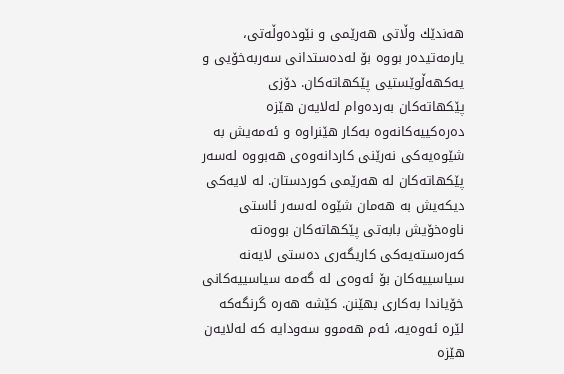هه‌ندێك وڵاتی هه‌رێمی و نێوده‌وڵه‌تی، یارمه‌تیده‌ر بووه‌ بۆ له‌ده‌ستدانی سه‌ربه‌خۆیی و یه‌كهه‌ڵوێستیی پێكهاته‌كان. دۆزی پێكهاته‌كان به‌رده‌وام له‌لایه‌ن هێزه‌ ده‌ره‌كییه‌كانه‌وه‌ به‌كار هێنراوه‌ و ئه‌مه‌یش به‌ شێوه‌یه‌كی نه‌رێنی كاردانه‌وه‌ی هه‌بووه‌ له‌سه‌ر پێكهاته‌كان له‌ هه‌رێمی كوردستان. له‌ لایه‌كی دیكه‌یش به‌ هه‌مان شێوه‌ له‌سه‌ر ئاستی ناوه‌خۆیش بابه‌تی پێكهاته‌كان بووه‌ته‌‌ كه‌ره‌سته‌یه‌كی كاریگه‌ری ده‌ستی لایه‌نه‌ سیاسییه‌كان بۆ ئه‌وه‌ی له‌ گه‌مه‌ سیاسییه‌كانی خۆیاندا به‌كاری بهێنن. كێشه‌ هه‌ره‌ گرنگه‌كه‌ لێره‌ ئه‌وه‌یه،‌ ئه‌م هه‌موو سه‌ودایه‌ كه‌ له‌لایه‌ن هێزه‌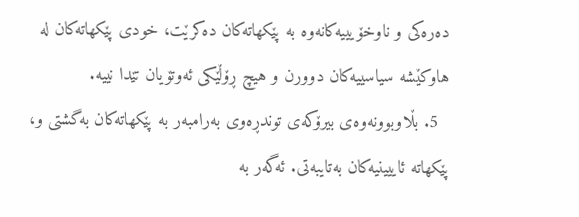ده‌ره‌كی و ناوخۆیییه‌كانه‌وه به‌ پێكهاته‌كان ده‌كرێت‌، خودی پێكهاته‌كان له‌ هاوكێشه‌ سیاسییه‌كان دوورن و هیچ ڕۆڵێكی ئه‌وتۆیان تێدا نییه‌.
  5. بڵاوبوونه‌وه‌ی بیرۆكه‌ی توندڕه‌وی به‌رامبه‌ر به‌ پێكهاته‌كان به‌گشتی و، پێكهاته‌ ئاییینیه‌كان به‌تایبه‌تی. ئه‌گه‌ر به‌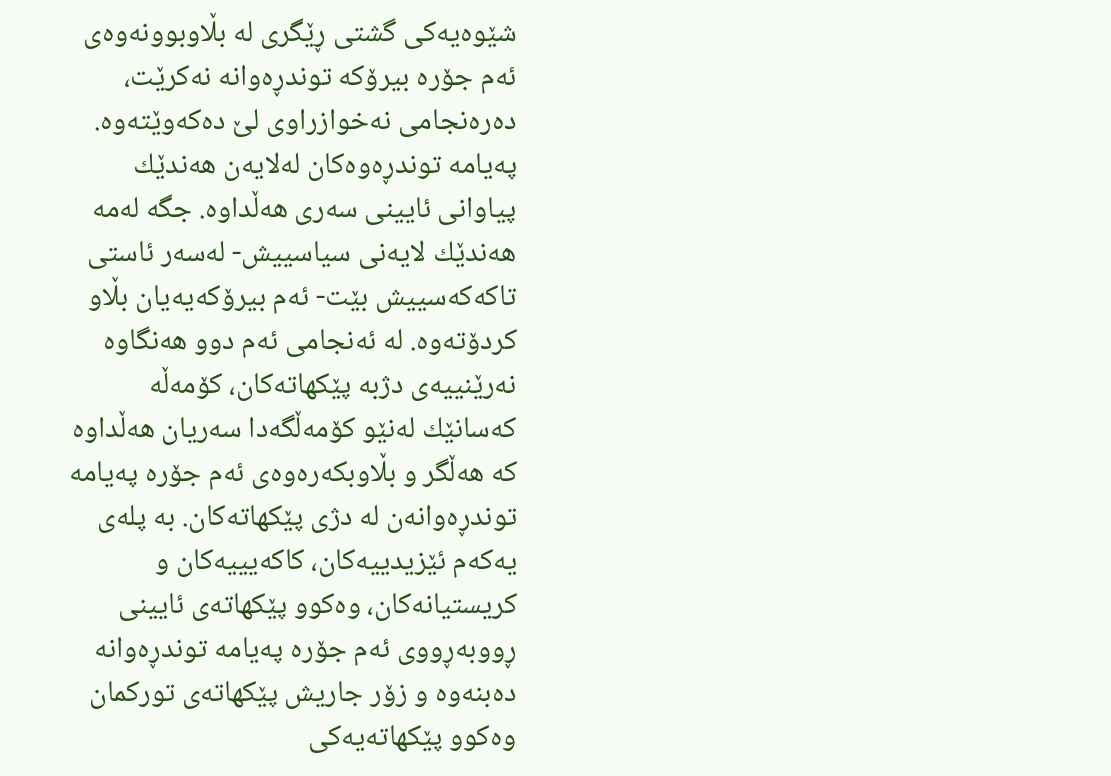شێوه‌یه‌كی گشتی ڕێگری له‌ بڵاوبوونه‌وه‌ی ئه‌م جۆره‌ بیرۆكه‌ توندڕه‌وانه‌ نه‌كرێت، ده‌ره‌نجامی نه‌خوازراوی لێ ده‌كه‌وێته‌وه‌. په‌یامه‌ توندڕه‌وه‌كان له‌لایه‌ن هه‌ندێك پیاوانی ئایینی سه‌ری هه‌ڵداوه‌. جگه‌ له‌مه‌ هه‌ندێك لایه‌نی سیاسییش- له‌سه‌ر ئاستی تاكه‌كه‌سییش بێت- ئه‌م بیرۆكه‌یه‌یان بڵاو كردۆته‌وه‌. له‌ ئه‌نجامی ئه‌م دوو هه‌نگاوه‌ نه‌رێنییه‌ی دژبه‌ پێكهاته‌كان، كۆمه‌ڵه‌ كه‌سانێك له‌نێو كۆمه‌ڵگه‌دا سه‌ریان هه‌ڵداوه‌ كه‌ هه‌ڵگر و بڵاوبكه‌ره‌وه‌ی ئه‌م جۆره‌ په‌یامه‌ توندڕه‌وانه‌ن له‌ دژی پێكهاته‌كان. به‌ پله‌ی یه‌كه‌م ئێزیدییه‌كان، كاكه‌یییه‌كان و كریستیانه‌كان، وه‌كوو پێكهاته‌ی ئایینی ڕووبه‌ڕووی ئه‌م جۆره‌ په‌یامه‌ توندڕه‌وانه‌‌ ده‌بنه‌وه‌ و زۆر جاریش پێكهاته‌ی توركمان وه‌كوو پێكهاته‌یه‌كی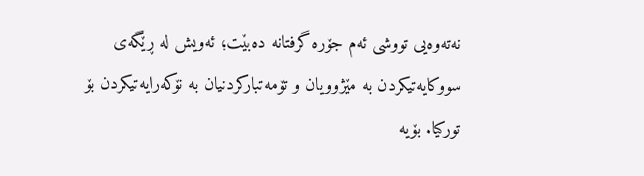نه‌ته‌وه‌یی تووشی ئه‌م جۆره‌ گرفتانه‌ ده‌بێت؛ ئه‌ویش له ڕێگه‌ی سووكایه‌تیكردن به‌ مێژوویان و تۆمه‌تباركردنیان به‌ نۆكه‌رایه‌تیكردن بۆ توركیا. بۆیه‌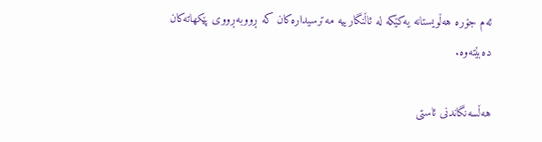ئه‌م جۆره‌ هه‌ڵویستانه‌ یه‌كێكه‌ له‌ ئاڵنگارییه‌ مه‌ترسیداره‌كان كه ڕووبه‌ڕووی پێكهاته‌كان ده‌بێته‌وه‌.

هه‌ڵسه‌نگاندنی ئاستی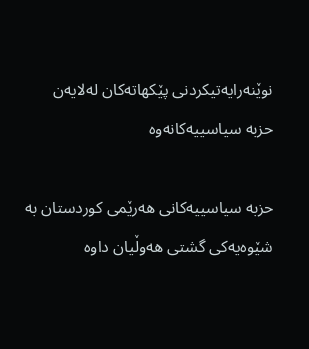نوێنەرایەتیکردنی پێکهاتەکان لەلایەن حزبە سیاسییەکانەوە

حزبه‌ سیاسییه‌كانی هه‌رێمی كوردستان به‌ شێوه‌یه‌كی گشتی هه‌وڵیان داوه‌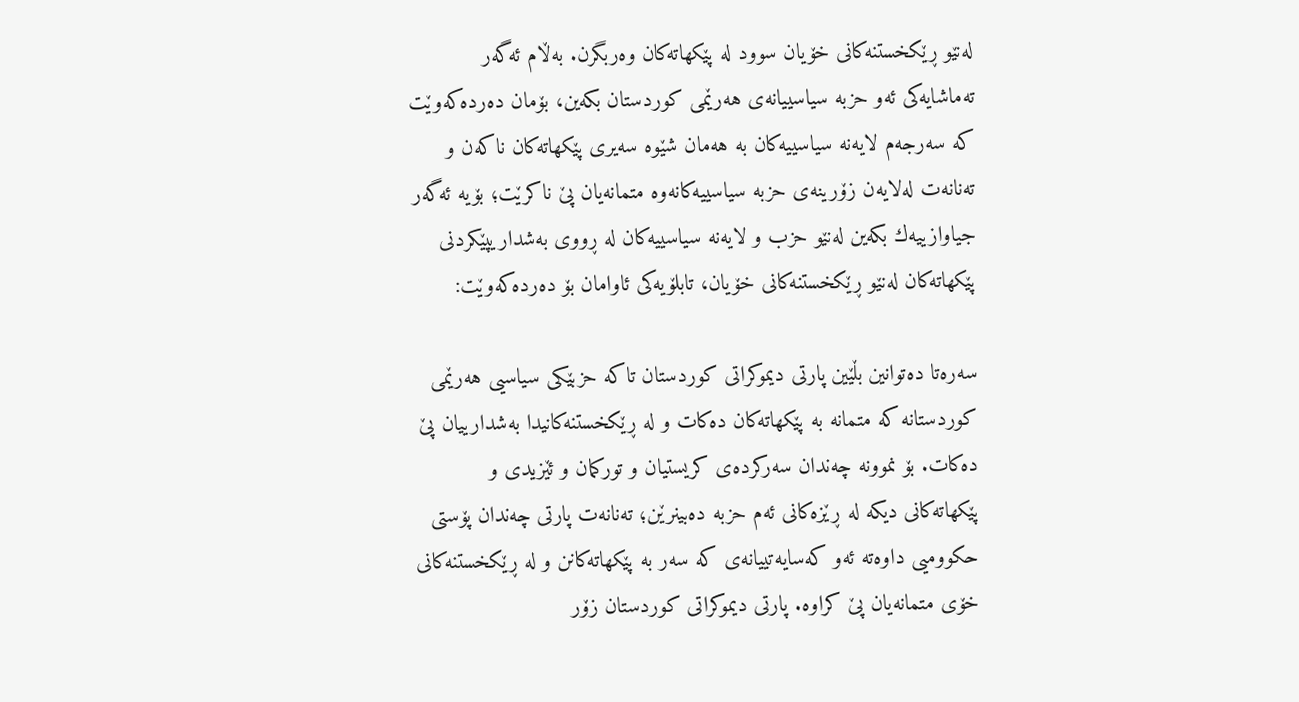له‌نێو ڕێكخستنه‌كانی خۆیان سوود له‌ پێكهاته‌كان وه‌ربگرن. به‌ڵام ئه‌گه‌ر ته‌ماشایه‌كی ئه‌و حزبه‌ سیاسییانه‌ی هه‌رێمی كوردستان بكه‌ین، بۆمان ده‌رده‌كه‌وێت كه‌ سه‌رجه‌م لایه‌نه‌ سیاسییه‌كان به‌ هه‌مان شێوه‌ سه‌یری پێكهاته‌كان ناكه‌ن و ته‌نانه‌ت له‌لایه‌ن زۆرینه‌ی حزبه‌ سیاسییه‌كانه‌وه‌ متمانه‌یان پێ ناكرێت؛ بۆیه‌ ئه‌گه‌ر جیاوازییه‌ك بكه‌ین له‌نێو حزب و لایه‌نه‌ سیاسییه‌كان له ڕووی به‌شداریپێكردنی پێكهاته‌كان له‌نێو ڕێكخستنه‌كانی خۆیان، تابلۆیه‌كی ئاوامان بۆ ده‌رده‌كه‌وێت:

سه‌ره‌تا ده‌توانین بڵێین پارتی دیموكراتی كوردستان تاكه‌ حزبێكی سیاسیی هه‌رێمی كوردستانه‌ كه‌ متمانه‌ به‌ پێكهاته‌كان ده‌كات و له ڕێكخستنه‌كانیدا به‌شدارییان پێ ده‌كات. بۆ نموونه‌ چه‌ندان سه‌ركرده‌ی كریستیان و توركمان و ئێزیدی و پێكهاته‌كانی دیكه‌ له ڕێزه‌كانی ئه‌م حزبه‌ ده‌بینرێن؛ ته‌نانه‌ت پارتی چه‌ندان پۆستی حكوومیی داوه‌ته‌ ئه‌و كه‌سایه‌تییانه‌ی‌ كه‌ سه‌ر به‌ پێكهاته‌كانن و له ڕێكخستنه‌كانی خۆی متمانه‌یان پێ كراوه‌. پارتی دیموكراتی كوردستان زۆر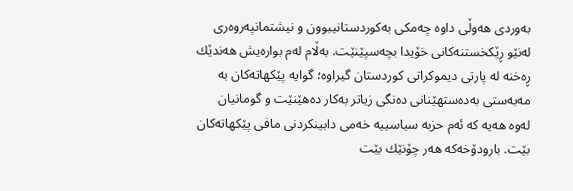به‌وردی هه‌وڵی داوه‌ چه‌مكی به‌كوردستانیبوون و نیشتمانپه‌روه‌ری له‌نێو ڕێكخستنه‌كانی خۆیدا بچه‌سپێنێت. به‌ڵام له‌م بواره‌یش هه‌ندێك ڕه‌خنه‌ له‌ پارتی دیموكراتی كوردستان گیراوه؛‌ گوایه‌ پێكهاته‌كان به مه‌به‌ستی به‌ده‌ستهێنانی ده‌نگی زیاتر به‌كار ده‌هێنێت و گومانیان له‌وه‌ هه‌یه‌ كه‌ ئه‌م حزبه‌ سیاسییه‌ خه‌می دابینكردنی مافی پێكهاته‌كان بێت. بارودۆخه‌كه‌ هه‌ر چۆنێك بێت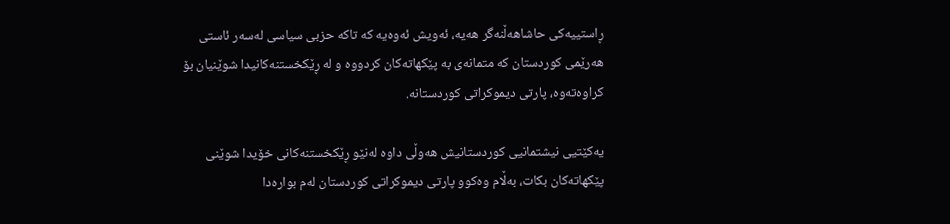ڕاستییه‌كی حاشاهه‌ڵنه‌گر هه‌یه،‌ ئه‌ویش ئه‌وه‌یه‌ كه‌ تاكه‌ حزبی سیاسی له‌سه‌ر ئاستی هه‌رێمی كوردستان كه‌ متمانه‌ی به‌ پێكهاته‌كان كردووه‌ و له ڕێكخستنه‌كانیدا شوێنیان بۆ كراوه‌ته‌وه‌، پارتی دیموكراتی كوردستانه‌.

یه‌كێتیی نیشتمانیی كوردستانیش هه‌وڵی داوه‌ له‌نێو ڕێكخستنه‌كانی خۆیدا شوێنی پێكهاته‌كان بكات، به‌ڵام وه‌كوو پارتی دیموكراتی كوردستان له‌م بواره‌دا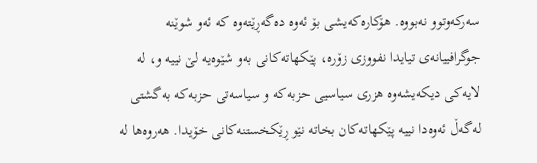سه‌ركه‌وتوو نه‌بووه‌. هۆكاره‌كه‌یشی بۆ ئه‌وه‌ ده‌گه‌ڕێته‌وه‌ كه‌ ئه‌و شوێنه‌ جوگرافییانه‌ی تیایدا نفووزی زۆره‌، پێكهاته‌كانی به‌و شێوه‌یه‌ لێ نییه‌ و، له‌ لایه‌كی دیكه‌یشه‌وه‌ هزری سیاسیی حزبه‌كه‌ و سیاسه‌تی حزبه‌كه‌ به‌گشتی له‌گه‌ڵ ئه‌وه‌دا نییه‌ پێكهاته‌كان بخاته‌ نێو ڕێكخستنه‌كانی خۆیدا. هه‌روه‌ها له‌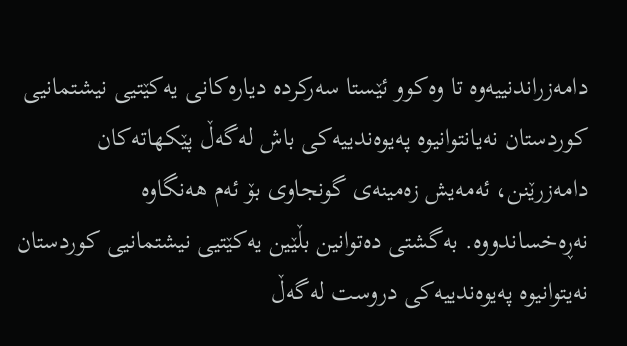دامه‌زراندنییه‌وه‌ تا وه‌كوو ئێستا سه‌ركرده‌ دیاره‌كانی یه‌كێتیی نیشتمانیی كوردستان نه‌یانتوانیوه‌ په‌یوه‌ندییه‌كی باش له‌گه‌ڵ پێكهاته‌كان دامەزرێنن، ئه‌مه‌یش زه‌مینه‌ی گونجاوی بۆ ئه‌م هه‌نگاوه‌ نه‌ڕه‌خساندووه‌. به‌گشتی ده‌توانین بڵێین یه‌كێتیی نیشتمانیی كوردستان نه‌یتوانیوه‌ په‌یوه‌ندییه‌كی دروست له‌گه‌ڵ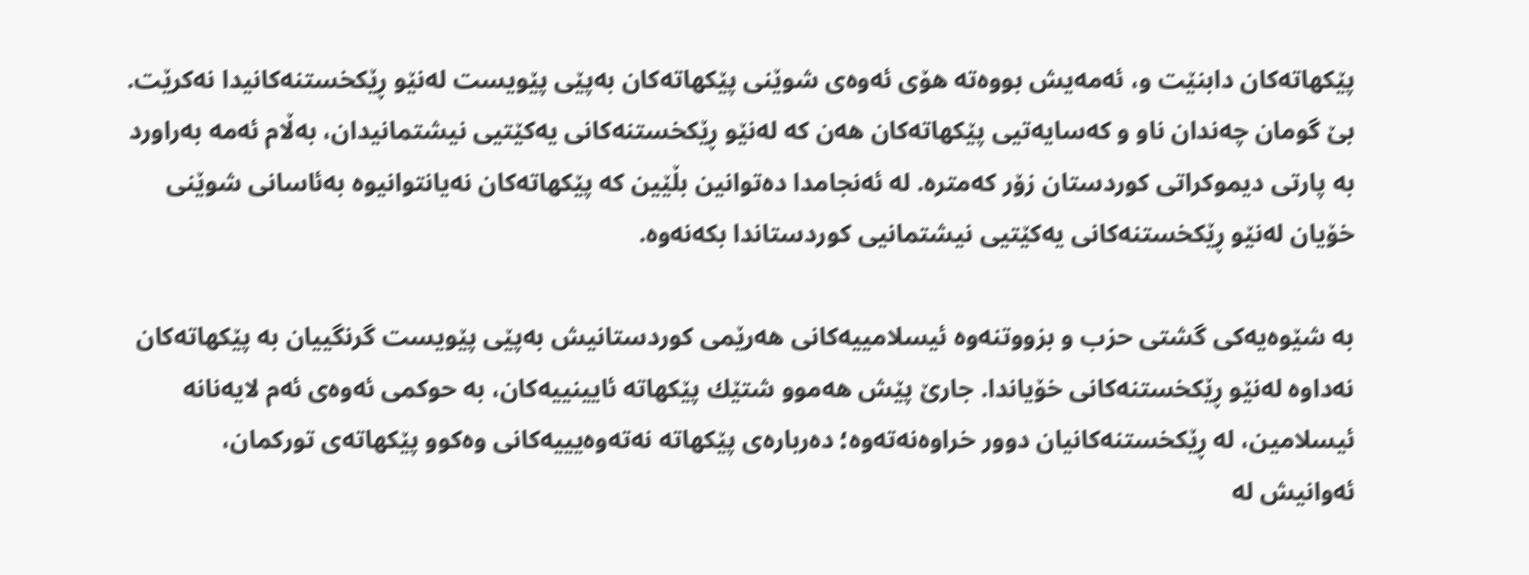پێكهاته‌كان دابنێت و، ئه‌مه‌یش بووه‌ته‌ هۆی ئه‌وه‌ی شوێنی پێكهاته‌كان به‌پێی پێویست له‌نێو ڕێكخستنه‌كانیدا نه‌كرێت. بێ گومان چه‌ندان ناو و كه‌سایه‌تیی پێكهاته‌كان هه‌ن كه‌ له‌نێو ڕێكخستنه‌كانی یه‌كێتیی نیشتمانیدان، به‌ڵام ئه‌مه‌ به‌راورد به‌ پارتی دیموكراتی كوردستان زۆر كه‌متره‌. له‌ ئه‌نجامدا ده‌توانین بڵێین كه‌ پێكهاته‌كان نه‌یانتوانیوه‌ به‌ئاسانی شوێنی خۆیان له‌نێو ڕێكخستنه‌كانی یه‌كێتیی نیشتمانیی كوردستاندا بكه‌نه‌وه‌.

به‌ شێوه‌یه‌كی گشتی حزب و بزووتنه‌وه‌ ئیسلامییه‌كانی هه‌رێمی كوردستانیش به‌پێی پێویست گرنگییان به‌ پێكهاته‌كان نه‌داوه‌ له‌نێو ڕێكخستنه‌كانی خۆیاندا. جارێ پێش هه‌موو شتێك پێكهاته‌ ئایینییه‌كان، به‌ حوكمی ئه‌وه‌ی ئه‌م لایه‌نانه‌ ئیسلامین، له ڕێكخستنه‌كانیان دوور خراوه‌نه‌ته‌وه‌؛ ده‌رباره‌ی پێكهاته‌ نه‌ته‌وه‌یییه‌كانی وه‌كوو پێكهاته‌ی توركمان، ئه‌وانیش له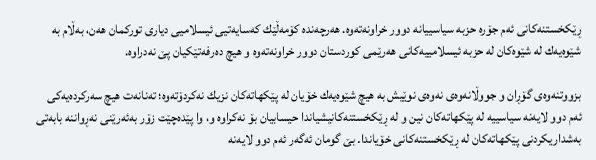ڕێكخستنه‌كانی ئه‌م جۆره‌ حزبه‌ سیاسییانه‌ دوور خراونه‌ته‌وه‌. هه‌رچه‌نده‌ كۆمه‌ڵێك كه‌سایه‌تیی ئیسلامیی دیاری توركمان هه‌ن، به‌ڵام به‌ شێوه‌یه‌ك له‌ شێوه‌كان له‌ حزبه‌ ئیسلامییه‌كانی هه‌رێمی كوردستان دوور خراونه‌ته‌وه‌ و هیچ ده‌رفه‌تێكیان پێ نه‌دراوه‌.

بزووتنه‌وه‌ی گۆڕان و جووڵانه‌وه‌ی نه‌وه‌ی نوێیش به‌ هیچ شێوه‌یه‌ك خۆیان له‌ پێكهاته‌كان نزیك نه‌كردۆته‌وه‌؛ ته‌نانه‌ت هیچ سه‌ركرده‌یه‌كی ئه‌م دوو لایه‌نه‌ سیاسییه‌ له‌ پێكهاته‌كان نین و له ڕێكخستنه‌كانیشیاندا حیسابیان بۆ نه‌كراوه‌ و، وا پێده‌چێت زۆر به‌ئه‌رێنی نه‌ڕواننه‌ بابه‌تی به‌شداریكردنی پێكهاته‌كان له ڕێكخستنه‌كانی خۆیاندا. بێ گومان ئه‌گه‌ر ئه‌م دوو لایه‌نه‌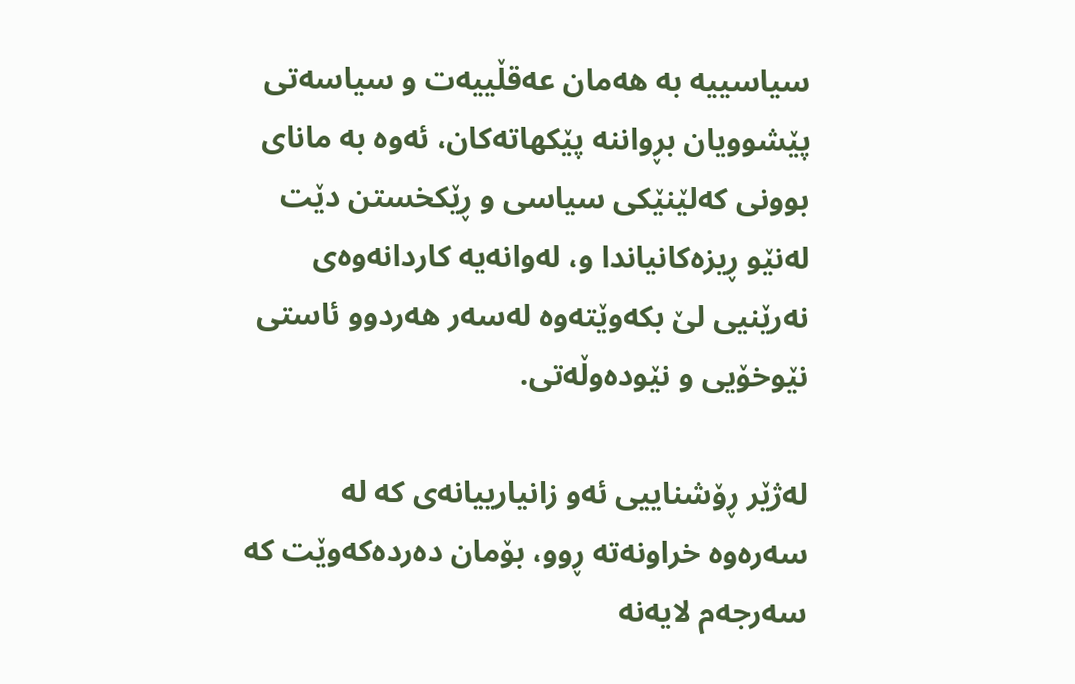سیاسییه‌ به‌ هه‌مان عه‌قڵییه‌ت و سیاسه‌تی پێشوویان بڕواننه‌ پێكهاته‌كان، ئه‌وه‌ به‌ مانای بوونی كه‌لێنێكی سیاسی و ڕێكخستن دێت له‌نێو ڕیزه‌كانیاندا و، له‌وانه‌یه‌ كاردانه‌وه‌ی نه‌رێنیی لێ بكه‌وێته‌وه‌ له‌سه‌ر هه‌ردوو ئاستی نێوخۆیی و نێوده‌وڵه‌تی.

له‌ژێر ڕۆشناییی ئه‌و زانیارییانه‌ی كه‌ له‌ سه‌ره‌وه‌ خراونه‌ته‌ ڕوو، بۆمان ده‌رده‌كه‌وێت كه‌ سه‌رجه‌م لایه‌نه‌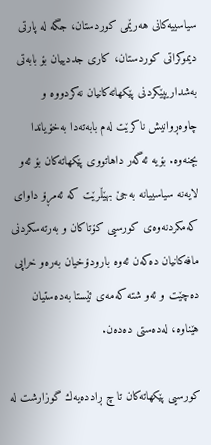سیاسییه‌كانی هه‌رێمی كوردستان، جگه‌ له‌ پارتی دیموكراتی كوردستان، كاری جددییان بۆ بابه‌تی به‌شداریپێكردنی پێكهاته‌كانیان نه‌كردووه‌ و چاوه‌ڕوانیش ناكرێت له‌م بابه‌ته‌دا به‌خۆیاندا بچنه‌وه‌. بۆیه‌ ئه‌گه‌ر داهاتووی پێكهاته‌كان بۆ ئه‌و لایه‌نه‌ سیاسییانه‌ به‌جێ بهێڵرێت كه‌ ئه‌مڕۆ داوای كه‌مكردنه‌وه‌ی كورسیی كۆتاكان و به‌رته‌سكردنی مافه‌كانیان ده‌كه‌ن ئه‌وه‌ بارودۆخیان به‌ره‌و خراپی ده‌چێت و ئه‌و شته‌ كه‌مه‌ی ئێستا به‌ده‌ستیان هێناوه،‌ له‌ده‌ستی ده‌ده‌ن.

كورسیی پێكهاته‌كان تا چ ڕادده‌یه‌ك گوزارشت له‌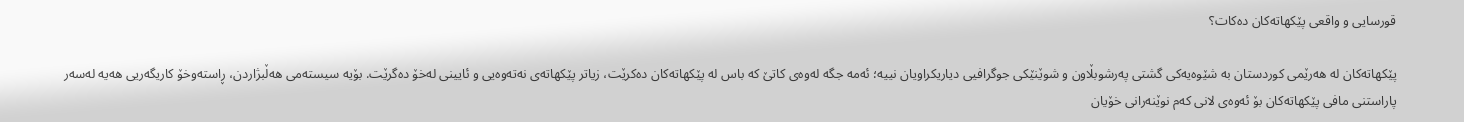قورسایی و واقعی پێكهاته‌كان ده‌كات؟

پێكهاته‌كان له‌ هه‌رێمی كوردستان به‌ شێوه‌یه‌كی گشتی په‌رشوبڵاون و شوێنێكی جوگرافیی دیاریكراویان نییه‌؛ ئه‌مه‌ جگه‌ له‌وه‌ی كاتێ كه‌ باس له‌ پێكهاته‌كان ده‌كرێت، زیاتر پێكهاته‌ی نه‌ته‌وه‌یی و ئایینی له‌خۆ ده‌گرێت. بۆیه‌ سیسته‌می هه‌ڵبژاردن، ڕاسته‌وخۆ كاریگه‌ریی هه‌یه‌ له‌سه‌ر پاراستنی مافی پێكهاته‌كان بۆ ئه‌وه‌ی لانی كه‌م نوێنه‌رانی خۆیان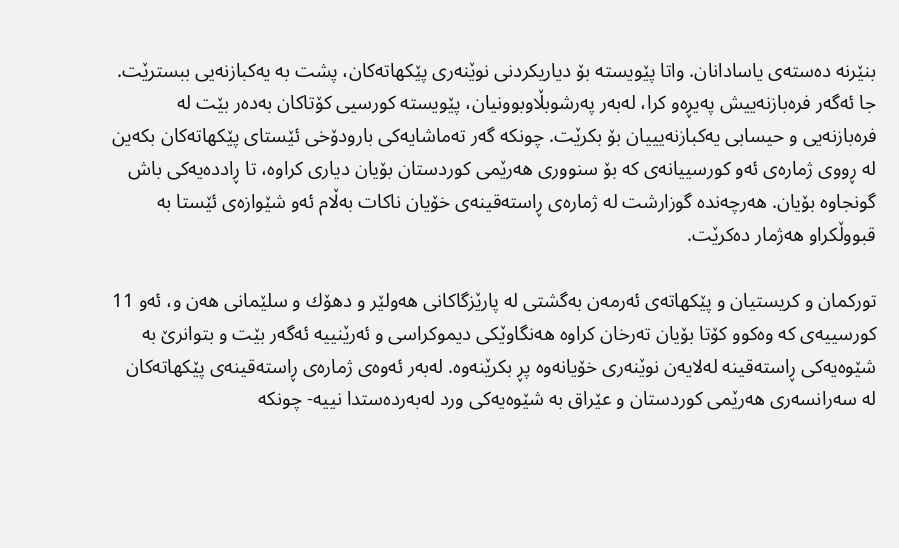بنێرنه‌ ده‌سته‌ی یاسادانان. واتا پێویسته‌ بۆ دیاریكردنی نوێنه‌ری پێكهاته‌كان، پشت به‌ یه‌كبازنه‌یی ببسترێت. جا ئه‌گه‌ر فره‌بازنه‌ییش په‌یڕه‌و كرا، له‌به‌ر په‌رشوبڵاوبوونیان، پێویسته‌ كورسیی كۆتاكان به‌ده‌ر بێت له‌ فره‌بازنه‌یی و حیسابی یه‌كبازنه‌یییان بۆ بكرێت. چونكه‌ گه‌ر ته‌ماشایه‌كی بارودۆخی ئێستای پێكهاته‌كان بكه‌ین له ڕووی ژماره‌ی ئه‌و كورسییانه‌ی كه‌ بۆ سنووری هه‌رێمی كوردستان بۆیان دیاری كراوه‌، تا ڕادده‌یه‌كی باش گونجاوه‌ بۆیان. هه‌رچه‌نده‌ گوزارشت له‌ ژماره‌ی ڕاسته‌قینه‌ی خۆیان ناكات به‌ڵام ئه‌و شێوازه‌ی ئێستا به‌ قبووڵكراو هه‌ژمار ده‌كرێت.

توركمان و كریستیان و پێكهاته‌ی ئه‌رمه‌ن به‌گشتی له‌ پارێزگاكانی هه‌ولێر و دهۆك و سلێمانی هه‌ن و، ئه‌و 11 كورسییه‌ی كه‌ وه‌كوو كۆتا بۆیان ته‌رخان كراوه‌ هه‌نگاوێكی دیموكراسی و ئه‌رێنییه‌ ئه‌گه‌ر بێت و بتوانرێ به‌ شێوه‌یه‌كی ڕاسته‌قینه‌ له‌لایه‌ن نوێنه‌ری خۆیانه‌وه‌ پڕ بكرێنه‌وه‌. له‌به‌ر ئه‌وه‌ی ژماره‌ی ڕاسته‌قینه‌ی پێكهاته‌كان له‌ سه‌رانسه‌ری هه‌رێمی كوردستان و عێراق به‌ شێوه‌یه‌كی ورد له‌به‌رده‌ستدا نییه- چونكه‌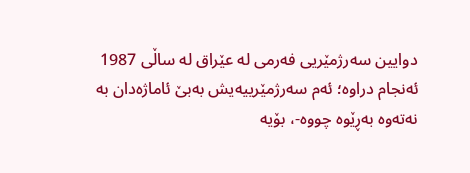دوایین سه‌رژمێریی فه‌رمی له‌ عێراق له‌ ساڵی 1987 ئه‌نجام دراوه‌؛ ئه‌م سه‌رژمێرییه‌یش به‌بێ ئاماژه‌دان به‌ نه‌ته‌وه‌ به‌ڕێوه ‌چووه‌-، بۆیه‌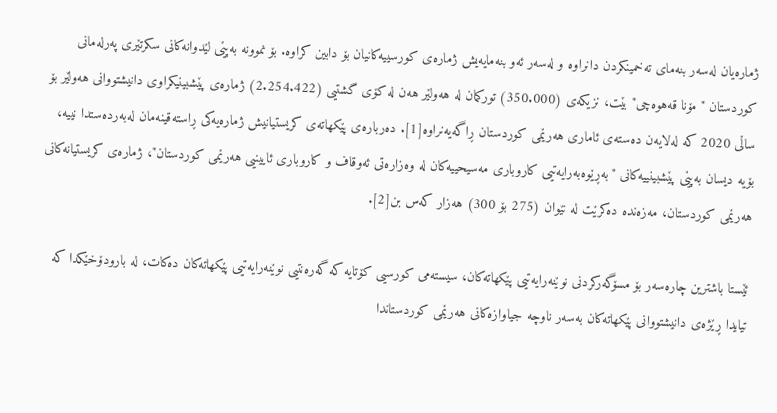ژماره‌یان له‌سه‌ر بنه‌مای ته‌خمینكردن دانراوه‌ و له‌سه‌ر ئه‌و بنه‌مایه‌یش ژماره‌ی كورسییه‌كانیان بۆ دابین كراوه‌. بۆ نموونه‌ به‌پێی لێدوانه‌كانی سكرتێری په‌رله‌مانی كوردستان "مۆنا قه‌هوه‌چی" بێت، نزیكه‌ی (350.000) توركمان له‌ هه‌ولێر هه‌ن له‌ كۆی گشتیی (2.254.422) ژماره‌ی پێشبینیكراوی دانیشتووانی هه‌ولێر بۆ ساڵی 2020 كه‌ له‌لایه‌ن ده‌سته‌ی ئاماری هه‌رێمی كوردستان ڕاگه‌یه‌نراوه‌[1]. ده‌رباره‌ی پێكهاته‌ی كریستیانیش ژماره‌یه‌كی ڕاسته‌قینه‌مان له‌به‌رده‌ستدا نییه،‌ بۆیه‌ دیسان به‌پێی پێشبینییه‌كانی "به‌ڕێوه‌به‌رایه‌تیی كاروباری مه‌سیحییه‌كان له‌ وه‌زاره‌تی ئه‌وقاف و كاروباری ئایینیی هه‌رێمی كوردستان"، ژماره‌ی كریستیانه‌كانی هه‌رێمی كوردستان، مه‌زه‌نده‌ ده‌كرێت‌ له ‌نێوان (275 بۆ 300) هه‌زار كه‌س بن[2].

ئێستا باشترین چاره‌سه‌ر بۆ مسۆگه‌ركردنی نوێنه‌رایه‌تیی پێكهاته‌كان، سیسته‌می كورسیی كۆتایه‌ كه‌ گه‌ره‌نتیی نوێنه‌رایه‌تیی پێكهاته‌كان ده‌كات، له‌ بارودۆخێكدا كه‌ تیایدا ڕێژه‌ی دانیشتووانی پێكهاته‌كان به‌سه‌ر ناوچه‌ جیاوازه‌كانی هه‌رێمی كوردستاندا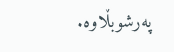په‌رشوبڵاوه‌.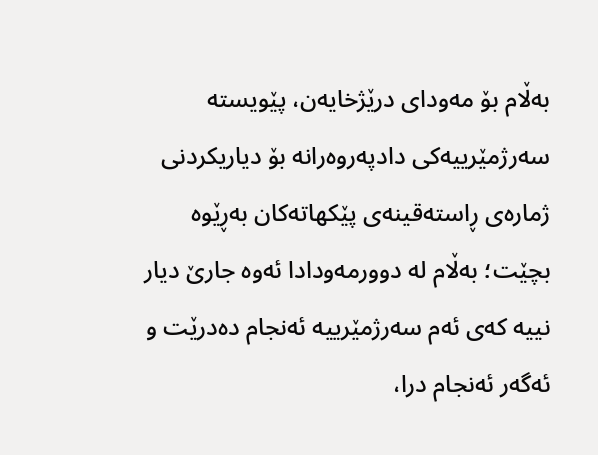به‌ڵام بۆ مه‌ودای درێژخایه‌ن، پێویسته‌ سه‌رژمێرییه‌كی دادپه‌روه‌رانه‌ بۆ دیاریكردنی ژماره‌ی ڕاسته‌قینه‌ی پێكهاته‌كان به‌ڕێوه‌ بچێت؛ به‌ڵام له‌ دوورمه‌ودادا ئه‌وه‌ جارێ دیار نییه‌ كه‌ی ئه‌م سه‌رژمێرییه‌ ئه‌نجام ده‌درێت و ئه‌گه‌ر ئه‌نجام درا،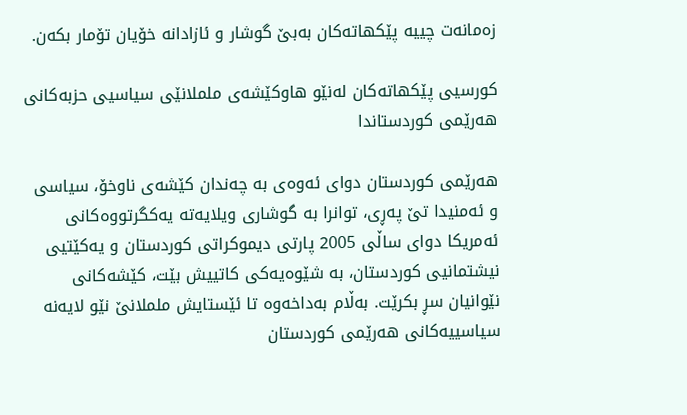زه‌مانه‌ت چییه‌ پێكهاته‌كان به‌بێ گوشار و ئازادانه‌ خۆیان تۆمار بكه‌ن.

كورسیی پێكهاته‌كان له‌نێو هاوكێشه‌ی ململانێی سیاسیی حزبه‌كانی هه‌رێمی كوردستاندا

هه‌رێمی كوردستان دوای ئه‌وه‌ی به‌ چه‌ندان كێشه‌ی ناوخۆ، سیاسی و ئه‌منیدا تێ په‌ڕی، توانرا به‌ گوشاری ویلایه‌ته‌ یه‌كگرتووه‌كانی ئه‌مریكا دوای ساڵی 2005 پارتی دیموكراتی كوردستان و یه‌كێتیی نیشتمانیی كوردستان، به‌ شێوه‌یه‌كی كاتییش بێت، كێشه‌كانی نێوانیان سڕ بكرێت. به‌ڵام به‌داخه‌وه‌ تا ئێستایش ململانێ نێو لایه‌نه‌ سیاسییه‌كانی هه‌رێمی كوردستان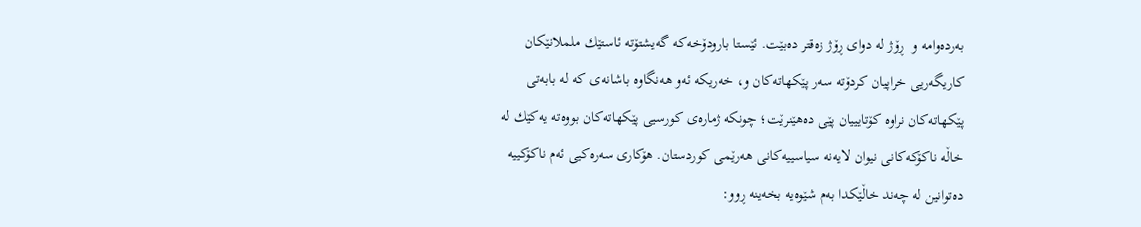به‌رده‌وامه‌ و ‌ ڕۆژ له‌ دوای ڕۆژ زه‌قتر ده‌بێت. ئێستا بارودۆخه‌كه‌ گه‌یشتۆته‌ ئاستێك ململانێكان كاریگه‌ریی خراپیان كردۆته‌ سه‌ر پێكهاته‌كان و، خه‌ریكه‌ ئه‌و هه‌نگاوه‌ باشانه‌ی كه‌ له‌ بابه‌تی پێكهاته‌كان نراوه‌ كۆتایییان پێی ده‌هێنرێت؛ چونكه‌ ژماره‌ی كورسیی پێكهاته‌كان بووه‌ته‌ یه‌كێك له‌ خاڵه‌ ناكۆكه‌كانی نیوان لایه‌نه‌ سیاسییه‌كانی هه‌رێمی كوردستان. هۆكاری سه‌ره‌كیی ئه‌م ناكۆكییه‌ ده‌توانین له‌ چه‌ند خاڵێكدا به‌م شێوه‌یه‌ بخه‌ینه ‌ڕوو: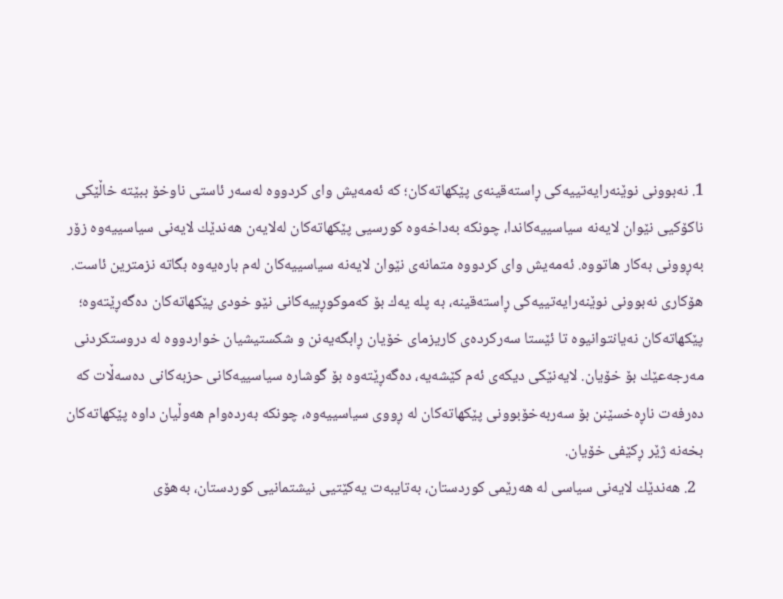1. نه‌بوونی نوێنه‌رایه‌تییه‌كی ڕاسته‌قینه‌ی پێكهاته‌كان؛ كه‌ ئه‌مه‌یش وای كردووه‌ له‌سه‌ر ئاستی ناوخۆ ببێته‌ خاڵێكی ناكۆكیی نێوان لایه‌نه‌ سیاسییه‌كاندا، چونكه‌ به‌داخه‌وه‌ كورسیی پێكهاته‌كان له‌لایه‌ن هه‌ندێك لایه‌نی سیاسییه‌وه‌ زۆر به‌ڕوونی به‌كار هاتووه‌. ئه‌مه‌یش وای كردووه‌ متمانه‌ی نێوان لایه‌نه‌ سیاسییه‌كان له‌م باره‌یه‌وه‌ بگاته‌ نزمترین ئاست. هۆكاری نه‌بوونی نوێنه‌رایه‌تییه‌كی ڕاسته‌قینه‌، به‌ پله‌ یه‌ك بۆ كه‌موكوڕییه‌كانی نێو خودی پێكهاته‌كان ده‌گه‌ڕێته‌وه‌؛ پێكهاته‌كان نه‌یانتوانیوه‌ تا ئێستا سه‌ركرده‌ی كاریزمای خۆیان ڕابگه‌یه‌نن و شكستیشیان خواردووه‌ له‌ دروستكردنی مه‌رجه‌عێك بۆ خۆیان. لایه‌نێكی دیكه‌ی ئه‌م كێشه‌یه‌، ده‌گه‌ڕێته‌وه‌ بۆ گوشاره‌ سیاسییه‌كانی حزبه‌كانی ده‌سه‌ڵات كه‌ ده‌رفه‌ت ناڕه‌خسێنن بۆ سه‌ربه‌خۆبوونی پێكهاته‌كان له ڕووی سیاسییه‌وه‌، چونكه‌ به‌رده‌وام هه‌وڵیان داوه‌ پێكهاته‌كان بخه‌نه‌ ژێر ڕكێفی خۆیان.
  2. هه‌ندێك لایه‌نی سیاسی له‌ هه‌رێمی كوردستان، به‌تایبه‌ت یه‌كێتیی نیشتمانیی كوردستان، به‌هۆی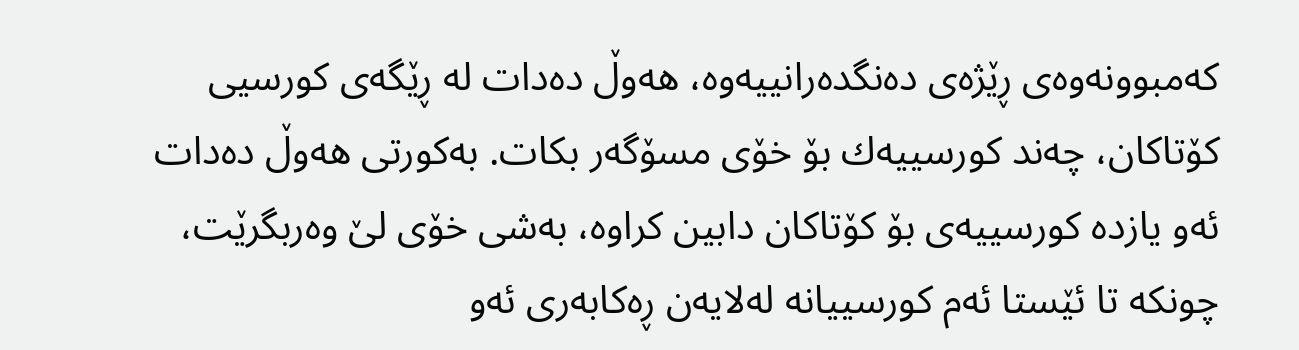كه‌مبوونه‌وه‌ی ڕێژه‌ی ده‌نگده‌رانییه‌وه‌، هه‌وڵ ده‌دات له ڕێگه‌ی كورسیی كۆتاكان، چه‌ند كورسییه‌ك بۆ خۆی مسۆگه‌ر بكات. به‌كورتی هه‌وڵ ده‌دات ئه‌و یازده‌ كورسییه‌ی بۆ كۆتاكان دابین كراوه‌، به‌شی خۆی لێ وه‌ربگرێت، چونكه‌ تا ئێستا ئه‌م كورسییانه‌ له‌لایه‌ن ڕه‌كابه‌ری ئه‌و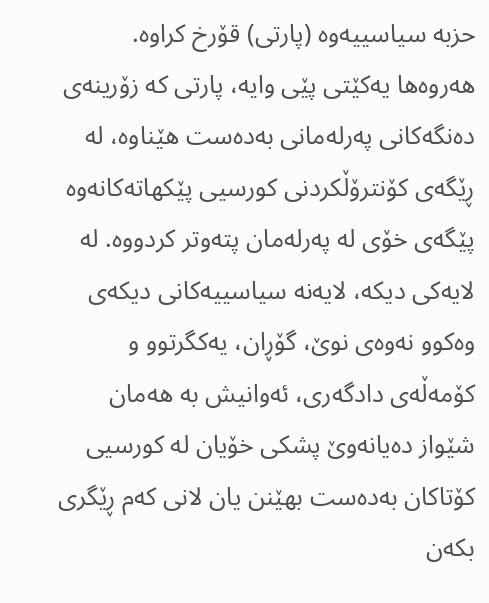حزبه‌ سیاسییه‌وه‌ (پارتی) قۆرخ كراوه‌. هه‌روه‌ها یه‌كێتی پێی وایه‌، پارتی كه‌ زۆرینه‌ی ده‌نگه‌كانی په‌رله‌مانی به‌ده‌ست هێناوه‌، له ڕێگه‌ی كۆنترۆڵكردنی كورسیی پێكهاته‌كانه‌وه‌ پێگه‌ی خۆی له‌ په‌رله‌مان پته‌وتر كردووه‌. له‌ لایه‌كی دیكه‌، لایه‌نه‌ سیاسییه‌كانی دیكه‌ی وه‌كوو نه‌وه‌ی نوێ، گۆڕان، یه‌كگرتوو و كۆمه‌ڵه‌ی دادگه‌ری، ئه‌وانیش به‌ هه‌مان شێواز ده‌یانه‌وێ پشكی خۆیان له‌ كورسیی كۆتاكان به‌ده‌ست بهێنن یان لانی كه‌م ڕێگری بكه‌ن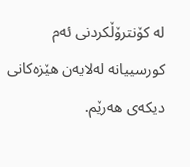له‌ كۆنترۆڵكردنی ئه‌م كورسییانه‌ له‌لایه‌ن هێزه‌كانی دیكه‌ی هه‌رێم.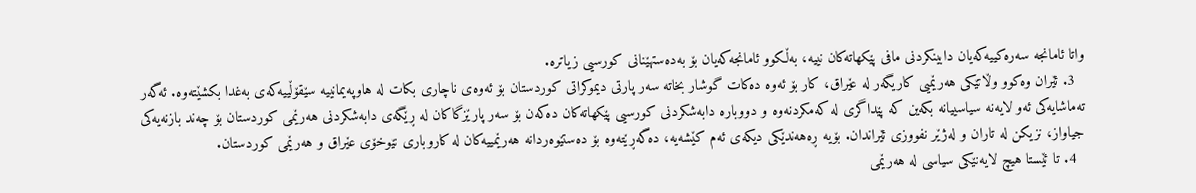واتا ئامانجه‌ سه‌ره‌كییه‌كه‌یان دابینكردنی مافی پێكهاته‌كان نییه،‌ به‌ڵكوو ئامانجه‌كه‌یان بۆ به‌ده‌ستهێنانی كورسیی زیاتره‌.
  3. ئێران وه‌كوو وڵاتێكی هه‌رێمیی كاریگه‌ر له‌ عێراق، كار بۆ ئه‌وه‌ ده‌كات گوشار بخاته‌ سه‌ر پارتی دیموكراتی كوردستان بۆ ئه‌وه‌ی ناچاری بكات له‌ هاوپه‌یمانییه‌ سێقۆڵییه‌كه‌ی به‌غدا بكشێته‌وه‌. ئه‌گه‌ر ته‌ماشایه‌كی ئه‌و لایه‌نه‌ سیاسییانه‌ بكه‌ین كه‌ پێداگری له‌ كه‌مكردنه‌وه و دووباره‌ دابه‌شكردنی كورسیی پێكهاته‌كان ده‌كه‌ن بۆ سه‌ر پارێزگاكان له ڕێگه‌ی دابه‌شكردنی هه‌رێمی كوردستان بۆ چه‌ند بازنه‌یه‌كی جیاواز، نزیكن له‌ تاران و له‌ژێر نفووزی ئێراندان. بۆیه ڕه‌هه‌ندێكی دیكه‌ی ئه‌م كێشه‌یه، ده‌گه‌ڕێته‌وه‌‌‌ بۆ ده‌ستێوه‌ردانه‌ هه‌رێمییه‌كان له‌ كاروباری نێوخۆی عێراق و هه‌رێمی كوردستان.
  4. تا ئێستا هیچ لایه‌نێكی سیاسی له‌ هه‌رێمی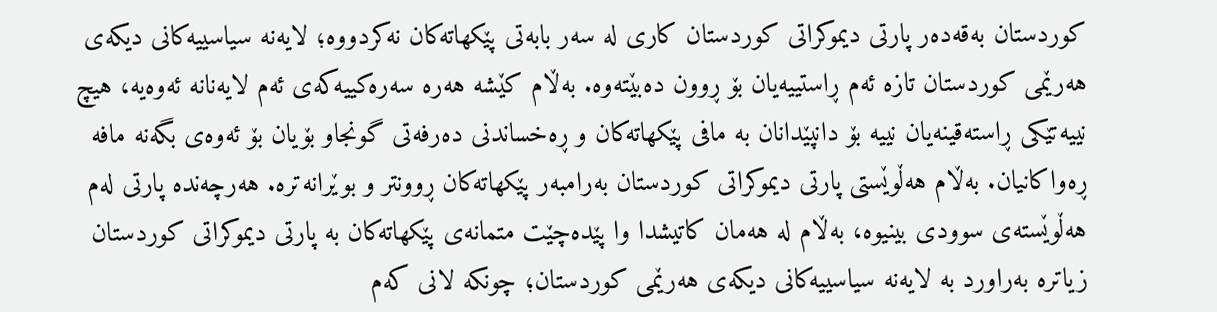كوردستان به‌قه‌ده‌ر پارتی دیموكراتی كوردستان كاری له‌ سه‌ر بابه‌تی پێكهاته‌كان نه‌كردووه‌؛ لایه‌نه‌ سیاسییه‌كانی دیكه‌ی هه‌رێمی كوردستان تازه‌ ئه‌م ڕاستییه‌یان بۆ ڕوون ده‌بێته‌وه‌. به‌ڵام كێشه‌ هه‌ره‌ سه‌ره‌كییه‌كه‌ی ئه‌م لایه‌نانه‌ ئه‌وه‌یه،‌ هیچ نییه‌تێكی ڕاسته‌قینه‌یان نییه‌ بۆ دانپێدانان به‌ مافی پێكهاته‌كان و ڕه‌خساندنی ده‌رفه‌تی گونجاو بۆیان بۆ ئه‌وه‌ی بگه‌نه‌ مافه ڕه‌واكانیان. به‌ڵام هه‌ڵوێستی پارتی دیموكراتی كوردستان به‌رامبه‌ر پێكهاته‌كان ڕوونتر و بوێرانه‌تره‌. هه‌رچه‌نده‌ پارتی له‌م هه‌ڵوێسته‌ی سوودی بینیوه‌، به‌ڵام له‌ هه‌مان كاتیشدا وا پێده‌چێت متمانه‌ی پێكهاته‌كان به‌ پارتی دیموكراتی كوردستان زیاتره‌ به‌راورد به‌ لایه‌نه‌ سیاسییه‌كانی دیكه‌ی هه‌رێمی كوردستان؛ چونكه‌ لانی كه‌م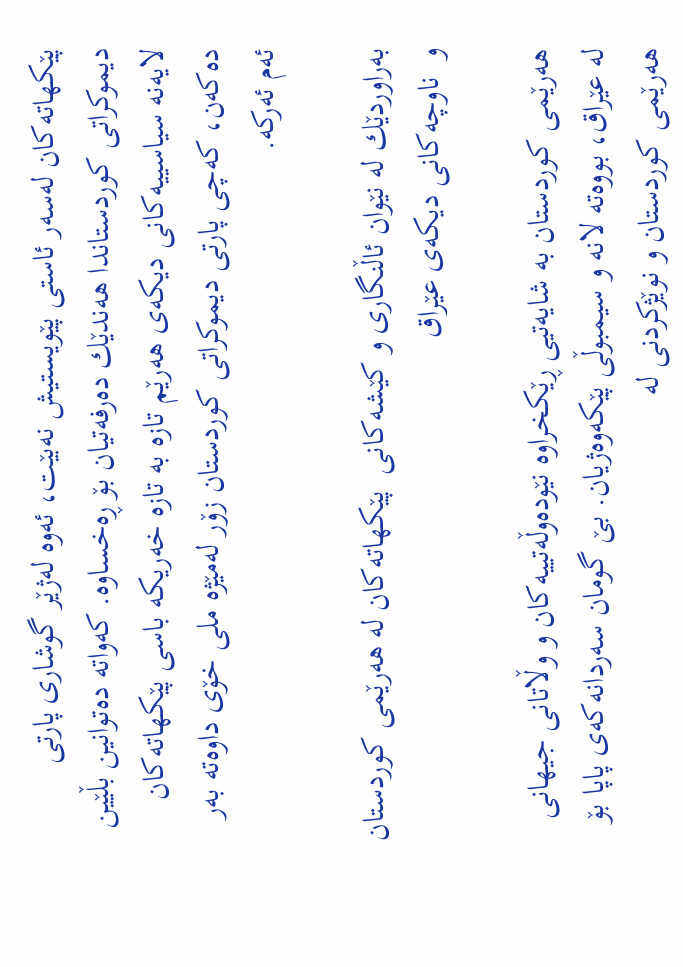پێكهاته‌كان له‌سه‌ر ئاستی پێویستیش نه‌بێت، ئه‌وه‌ له‌ژێر گوشاری پارتی دیموكراتی كوردستاندا هه‌ندێك ده‌رفه‌تیان بۆ ڕه‌خساوه‌. كه‌واته‌ ده‌توانین بڵێین لایه‌نه‌ سیاسییه‌كانی دیكه‌ی هه‌رێم تازه‌ به‌ تازه‌ خه‌ریكه‌ باسی پێكهاته‌كان ده‌كه‌ن، كه‌چی پارتی دیموكراتی كوردستان زۆر له‌مێژه‌ ملی خۆی داوه‌ته‌ به‌ر ئه‌م ئه‌ركه‌.

به‌راوردێك له ‌نێوان ئاڵنگاری و كێشه‌كانی  پێكهاته‌كان له‌ هه‌رێمی كوردستان و  ناوچه‌كانی دیكه‌ی عێراق

هه‌رێمی كوردستان به‌ شایه‌تیی ڕێكخراوه‌ نێوده‌وڵه‌تییه‌كان و وڵاتانی جیهانی له‌ عێراق، بووه‌ته‌ لانه‌‌ و سیمبوڵی پێكه‌وه‌ژیان. بێ گومان سه‌ردانه‌كه‌ی پاپا بۆ هه‌رێمی كوردستان و نوێژكردنی له‌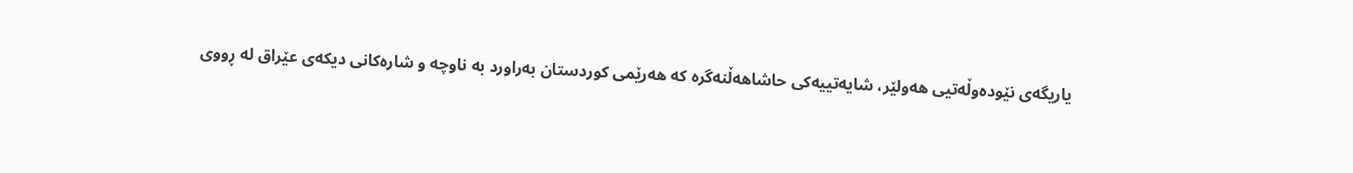یاریگه‌ی نێوده‌وڵه‌تیی هه‌ولێر، شایه‌تییه‌كی حاشاهه‌ڵنه‌گره‌ كه‌ هه‌رێمی كوردستان به‌راورد به‌ ناوچه‌ و شاره‌كانی دیكه‌ی عێراق له ڕووی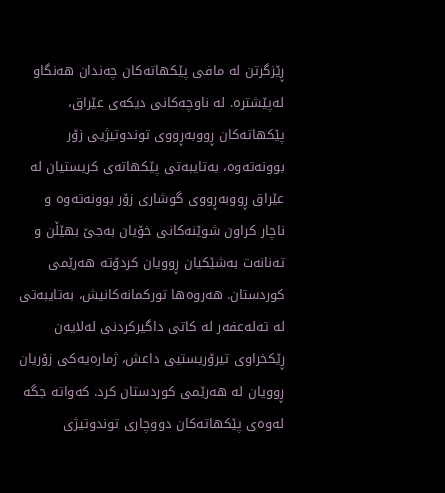ڕێزگرتن له‌ مافی پێكهاته‌كان چه‌ندان هه‌نگاو له‌پێشتره‌. له‌ ناوچه‌كانی دیكه‌ی عێراق، پێكهاته‌كان ڕووبه‌ڕووی توندوتیژیی زۆر بوونه‌ته‌وه‌، به‌تایبه‌تی پێكهاته‌ی كریستیان له‌ عێراق ڕووبه‌ڕووی گوشاری زۆر بوونه‌ته‌وه‌ و ناچار كراون شوێنه‌كانی خۆیان به‌جێ بهێڵن و ته‌نانه‌ت به‌شێكیان ڕوویان كردۆته‌ هه‌رێمی كوردستان. هه‌روه‌ها توركمانه‌كانیش، به‌تایبه‌تی له‌ ته‌له‌عفه‌ر له‌ كاتی داگیركردنی له‌لایه‌ن ڕێكخراوی تیرۆریستیی داعش، ژماره‌یه‌كی زۆریان ڕوویان له‌ هه‌رێمی كوردستان كرد. كه‌واته‌ جگه‌ له‌وه‌ی پێكهاته‌كان دووچاری توندوتیژی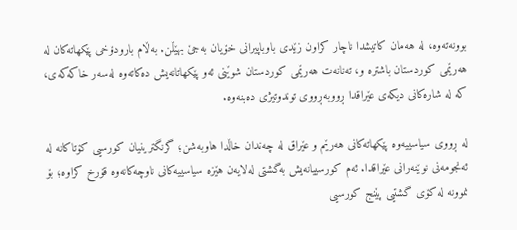بوونه‌ته‌وه‌، له‌ هه‌مان كاتیشدا ناچار كراون زێدی باوباپیرانی خۆیان به‌جێ بهێڵن. به‌ڵام بارودۆخی پێكهاته‌كان‌ له‌ هه‌رێمی كوردستان باشتره‌ و، ته‌نانه‌ت هه‌رێمی كوردستان شوێنی ئه‌و پێكهاتانه‌یش ده‌كاته‌وه‌ له‌سه‌ر خاكه‌كه‌ی، كه‌ له‌ شاره‌كانی دیكه‌ی عێراقدا ڕووبه‌ڕووی توندوتیژی ده‌بنه‌وه.

له ڕووی سیاسییه‌وه پێكهاته‌كانی هه‌رێم و عێراق له‌ چه‌ندان خاڵدا هاوبه‌شن؛ گرنگترینیان كورسیی كۆتاكانه‌ له‌ ئه‌نجومه‌نی نوێنه‌رانی عێراقدا. ئه‌م كورسییانه‌یش به‌گشتی له‌لایه‌ن هێزه‌ سیاسییه‌كانی ناوچه‌كانه‌وه‌ قۆرخ كراوه‌؛ بۆ نموونه‌ له‌ كۆی گشتیی پێنج كورسیی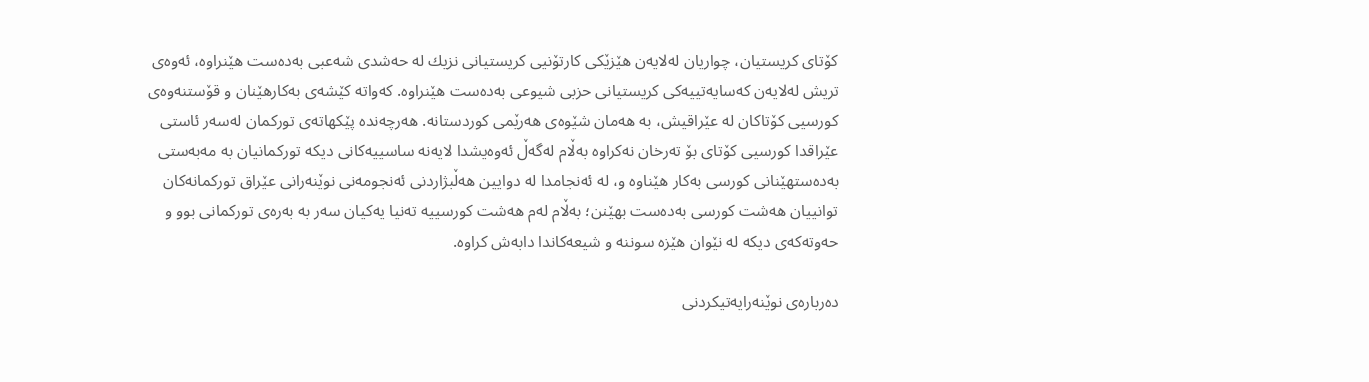كۆتای كریستیان، چواریان له‌لایه‌ن هێزێكی كارتۆنیی كریستیانی نزیك له‌ حه‌شدی شه‌عبی به‌ده‌ست هێنراوه‌، ئه‌وه‌ی تریش له‌لایه‌ن كه‌سایه‌تییه‌كی كریستیانی حزبی شیوعی به‌ده‌ست هێنراوه‌. كه‌واته‌ كێشه‌ی به‌كارهێنان و قۆستنه‌وه‌ی كورسیی كۆتاكان له‌ عێراقیش، به‌ هه‌مان شێوه‌ی هه‌رێمی كوردستانه‌. هه‌رچه‌نده‌ پێكهاته‌ی توركمان له‌سه‌ر ئاستی عێراقدا كورسیی كۆتای بۆ ته‌رخان نه‌كراوه‌ به‌ڵام له‌گه‌ڵ ئه‌وه‌یشدا لایه‌نه‌ ساسییه‌كانی دیكه‌ توركمانیان به‌ مه‌به‌ستی به‌ده‌ستهێنانی كورسی به‌كار هێناوه‌ و، له‌ ئه‌نجامدا له‌ دوایین هه‌ڵبژاردنی ئه‌نجومه‌نی نوێنه‌رانی عێراق توركمانه‌كان توانییان هه‌شت كورسی به‌ده‌ست بهێنن؛ به‌ڵام له‌م هه‌شت كورسییه‌ ته‌نیا یه‌كیان سه‌ر به‌ به‌ره‌ی توركمانی بوو و حه‌وته‌كه‌ی دیكه‌ له ‌نێوان هێزه‌ سوننه‌ و شیعه‌كاندا دابه‌ش كراوه‌.

ده‌رباره‌ی نوێنه‌رایه‌تیكردنی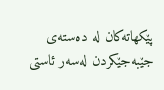پێكهاته‌كان له‌ ده‌سته‌ی جێبه‌جێكردن له‌سه‌ر ئاستی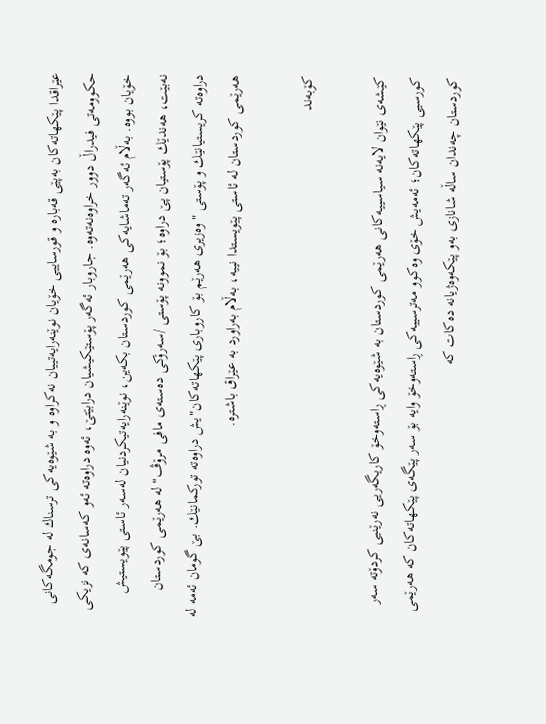عێراقدا پێكهاته‌كان به‌پێی قه‌باره‌ و قورساییی خۆیان نوێنه‌رایه‌تییان نه‌كراوه‌ و به‌ شێوه‌یه‌كی ترسناك له‌ جومگه‌كانی حكوومه‌تی فیدراڵ دوور خراوه‌نه‌ته‌وه‌. جاروبار ئه‌گه‌ر پۆستێكیشیان درابێتێ، ئه‌وه‌ دراوه‌ته‌ ئه‌و كه‌سانه‌ی كه‌ نزیكی خۆیان بووه‌. به‌ڵام ئه‌گه‌ر ته‌ماشایه‌كی هه‌رێمی كوردستان بكه‌ین، نوێنه‌رایه‌تیكردنیان له‌سه‌ر ئاستی پێویستیش نه‌بێت، هه‌ندێك پۆستیان پێ دراوه‌؛ بۆ نموونه‌ پۆستی /سه‌رۆكی ده‌سته‌ی مافی مرۆڤ" له‌ هه‌رێمی كوردستان دراوه‌ته‌ كریستیانێك و پۆستی "وه‌زیری هه‌رێم بۆ كاروباری پێكهاته‌كان"یش دراوه‌ته‌ توركمانێك. بێ گومان ئه‌مه‌ له‌ هه‌رێمی كوردستان له‌ ئاستی پێویستدا نییه،‌ به‌ڵام به‌راورد به‌ عێراق باشتره‌.

كۆبه‌ند

كێشه‌ی نێوان لایه‌نه‌ سیاسییه‌كانی هه‌رێمی كوردستان به‌ شێوه‌یه‌كی ڕاسته‌وخۆ كاریگه‌ریی نه‌رێنیی كردۆته‌ سه‌ر كورسیی پێكهاته‌كان؛ ئه‌مه‌یش خۆی وه‌كوو مه‌ترسییه‌كی ڕاسته‌وخۆ وایه‌ بۆ سه‌ر پێگه‌ی پێكهاته‌كان كه‌ هه‌رێمی كوردستان چه‌ندان ساڵه‌ شانازی به‌و پێكه‌وه‌ژیانه‌ ده‌كات كه‌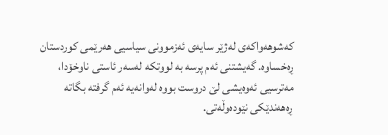كه‌شوهه‌واكه‌ی له‌ژێر سایه‌ی ئه‌زموونی سیاسیی هه‌رێمی كوردستان ڕه‌خساوه‌. گه‌یشتنی ئه‌م پرسه‌ به‌ لووتكه‌ له‌سه‌ر ئاستی ناوخۆدا، مه‌ترسیی ئه‌وه‌یشی لێ دروست بووه‌ له‌وانه‌یه‌ ئه‌م گرفته‌ بگاته ڕه‌هەندێكی نێوده‌وڵه‌تی.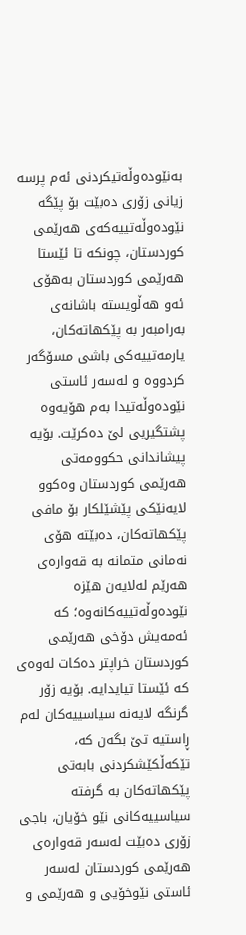به‌نێوده‌وڵه‌تیكردنی ئه‌م پرسه‌ زیانی زۆری ده‌بێت بۆ پێگه‌ نێوده‌وڵه‌تییه‌كه‌ی هه‌رێمی كوردستان، چونكه‌ تا ئێستا هه‌رێمی كوردستان به‌هۆی ئه‌و هه‌ڵویسته‌ باشانه‌ی به‌رامبه‌ر به‌ پێكهاته‌كان، یارمه‌تییه‌كی باشی مسۆگه‌ر كردووه‌ و له‌سه‌ر ئاستی نێوده‌وڵه‌تیدا به‌م هۆیه‌وه‌ پشتگیریی لێ ده‌كرێت. بۆیه‌ پیشاندانی حكوومه‌تی هه‌رێمی كوردستان وه‌كوو لایه‌نێكی پێشێلكار بۆ مافی پێكهاته‌كان، ده‌بێته‌ هۆی نه‌مانی متمانه‌ به‌ قه‌واره‌ی هه‌رێم له‌لایه‌ن هێزه‌ نێوده‌وڵه‌تییه‌كانه‌وه؛‌ كه‌ ئه‌مه‌یش دۆخی هه‌رێمی كوردستان خراپتر ده‌كات له‌وه‌ی كه‌ ئێستا تیایدایه‌. بۆیه‌ زۆر گرنگه‌ لایه‌نه‌ سیاسییه‌كان له‌م ڕاستیه‌ تێ بگه‌ن كه،‌ تێكه‌ڵكێشكردنی بابه‌تی پێكهاته‌كان به‌ گرفته‌ سیاسییه‌كانی نێو خۆیان، باجی زۆری ده‌بێت له‌سه‌ر قه‌واره‌ی هه‌رێمی كوردستان له‌سه‌ر ئاستی نێوخۆیی و هه‌رێمی و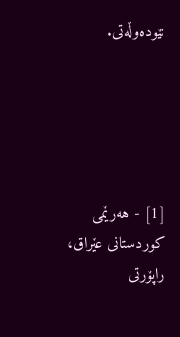نێوده‌وڵه‌تی.





[1] - هه‌رێمی كوردستانی عێراق، راپۆرتی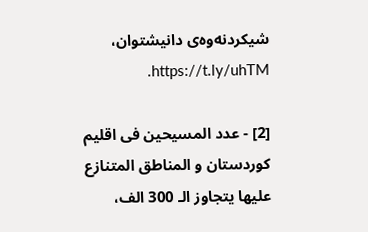شیكردنه‌وه‌ی دانیشتوان، https://t.ly/uhTM.

[2] - عدد المسیحین فی اقلیم كوردستان و المناطق المتنازع عليها يتجاوز الـ 300 الف،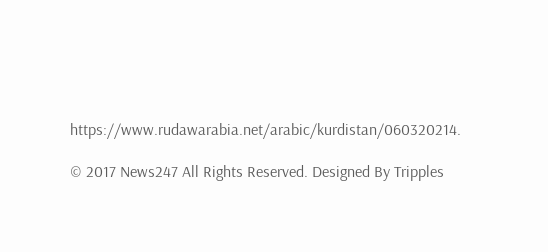https://www.rudawarabia.net/arabic/kurdistan/060320214.

© 2017 News247 All Rights Reserved. Designed By Tripples